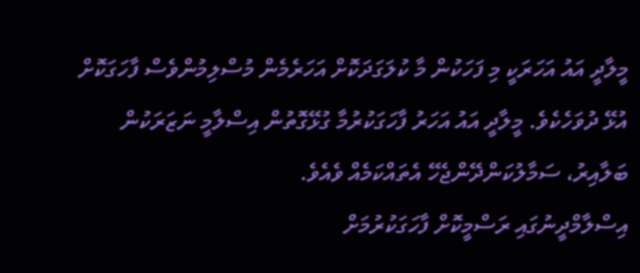މީލާދީ އައު އަހަރަކީ މި ފަހަކުން މާ ކުލަގަދަކޮށް އަހަރެމެން މުސްލިމުންވެސް ފާހަގަކޮށް އުޅޭ ދުވަހެކެވެ. މީލާދީ އައު އަހަރު ފާހަގަކުރުމާ ގުޅޭގޮތުން އިސްލާމީ ނަޒަރަކުން ބަލާއިރު، ސަމާލުކަންދޭންޖެހޭ އެތައްކަމެއް ވެއެވެ.
އިސްލާމްދީނުގައި ރަސްމީކޮށް ފާހަގަކުރުމަށް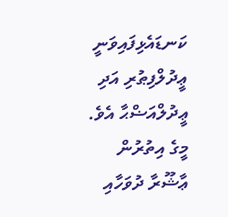ކަނޑައެޅިފައިވަނީ ޢީދުލްފިޠުރި އަދި ޢީދުލްއަޟްޙާ އެވެ. މީގެ އިތުރުން ޢާޝޫރާ ދުވަހާއި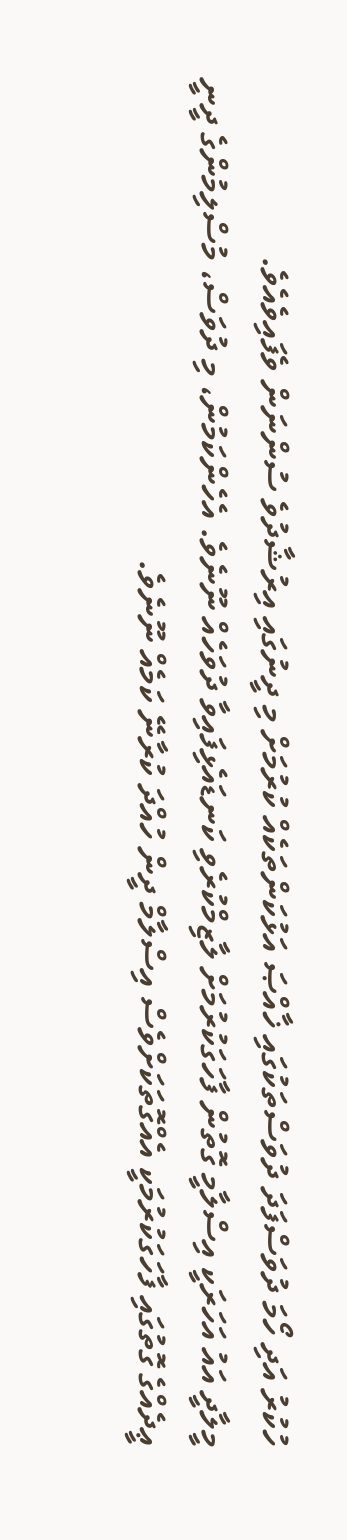ހުކުރު އަދި ހޯމަ ދުވަސްފަދަ ދުވަސްތަކުގައި ޚާއްޞަ އަޅުކަންތަކެއް ކުރުމަށް މި ދީނުގައި އިރުޝާދުވެ ސުންނަން ވެފައިވެއެވެ.
މީލާދީ އައު އަހަރަކީ އިސްލާމީ ގޮތުން ފާހަގަކުރުމަށް ލާޒިމްކުރެވި ކަނޑައެޅިފައިވާ ދުވަހެއް ނޫނެވެ. އެހެންކަމުން، މި ދުވަސް، މުސްލިމުންގެ ދީނީ ޢީދެއްގެ ގޮތުގައި ފާހަގަކުރުމަކީ އެއްގޮތަކަށްވެސް އިސްލާމް ދީން ހުއްދަ ކުރާނޭ ކަމެއް ނޫނެވެ.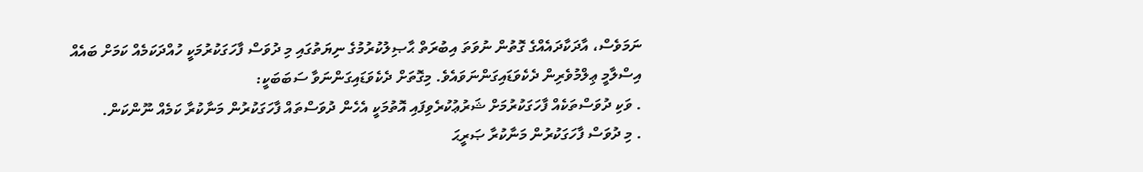ނަމަވެސް، އާދަކާދައެއްގެ ގޮތުން ނުވަތަ އިބުރަތް ޙާޞިލުކުރުމުގެ ނިޔަތުގައި މި ދުވަސް ފާހަގަކުރުމަކީ ހުއްދަކަމެއް ކަމަށް ބައެއް އިސްލާމީ ޢިލްމުވެރިން ދެކެވަޑައިގަންނަވައެވެ. މިގޮތަށް ދެކެވަޑައިގަންނަވާ ސަބަބަކީ:
. ވަކި ދުވަސްތަކެއް ފާހަގަކުރުމަށް ޝަރުޢުކުރެވިފައި އޮތުމަކީ އެހެން ދުވަސްތައް ފާހަގަކުރުން މަނާކުރާ ކަމެއް ނޫންކަން.
. މި ދުވަސް ފާހަގަކުރުން މަނާކުރާ ޞަރީޙަ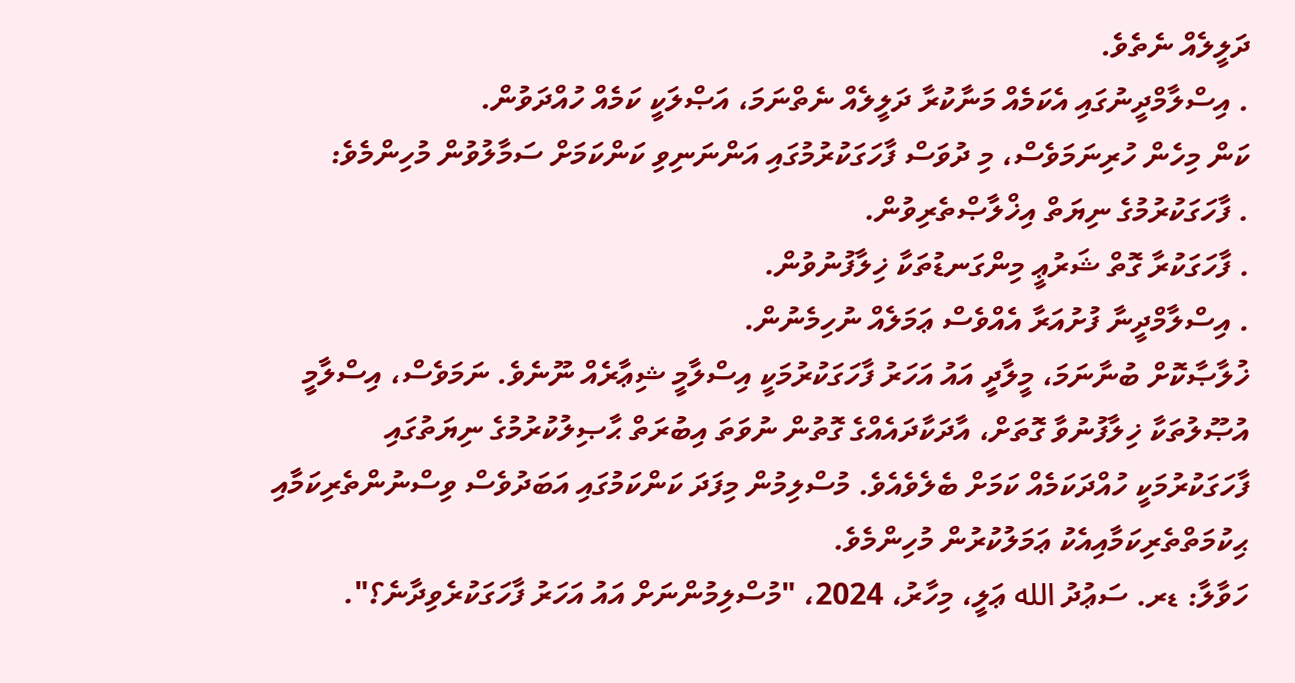ދަލީލެއް ނެތެވެ.
. އިސްލާމްދީނުގައި އެކަމެއް މަނާކުރާ ދަލީލެއް ނެތްނަމަ، އަޞްލަކީ ކަމެއް ހުއްދަވުން.
ކަން މިހެން ހުރިނަމަވެސް، މި ދުވަސް ފާހަގަކުރުމުގައި އަންނަނިވި ކަންކަމަށް ސަމާލުވުން މުހިންމެވެ:
. ފާހަގަކުރުމުގެ ނިޔަތް އިޚްލާޞްތެރިވުން.
. ފާހަގަކުރާ ގޮތް ޝަރުޢީ މިންގަނޑުތަކާ ޚިލާފުނުވުން.
. އިސްލާމްދީނާ ފުށުއަރާ އެއްވެސް ޢަމަލެއް ނުހިމެނުން.
ޚުލާޞާކޮށް ބުނާނަމަ، މީލާދީ އައު އަހަރު ފާހަގަކުރުމަކީ އިސްލާމީ ޝިޢާރެއް ނޫނެވެ. ނަމަވެސް، އިސްލާމީ އުޞޫލުތަކާ ޚިލާފުނުވާ ގޮތަށް، އާދަކާދައެއްގެ ގޮތުން ނުވަތަ އިބުރަތް ޙާޞިލުކުރުމުގެ ނިޔަތުގައި ފާހަގަކުރުމަކީ ހުއްދަކަމެއް ކަމަށް ބެލެވެއެވެ. މުސްލިމުން މިފަދަ ކަންކަމުގައި އަބަދުވެސް ވިސްނުންތެރިކަމާއި ޙިކުމަތްތެރިކަމާއިއެކު ޢަމަލުކުރުން މުހިންމެވެ.
ހަވާލާ: ޑރ. ސަޢުދު الله ޢަލީ، މިހާރު، 2024، "މުސްލިމުންނަށް އައު އަހަރު ފާހަގަކުރެވިދާނެ؟".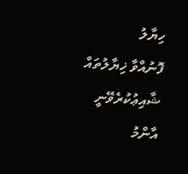ހިޔާލު
ފޮނުއްވާ ޚިޔާލުތައް ޝާއިޢުކުރެވޭނީ އާންމު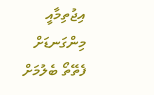އިޖުތިމާއީ މިންގަނޑަށް ފެތޭތޯ ބެލުމަށް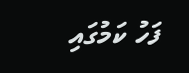ފަހު ކަމުގައި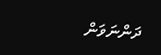ދަންނަވަން